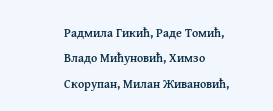Радмила Гикић, Раде Томић, Владо Мићуновић, Химзо Скорупан, Милан Живановић,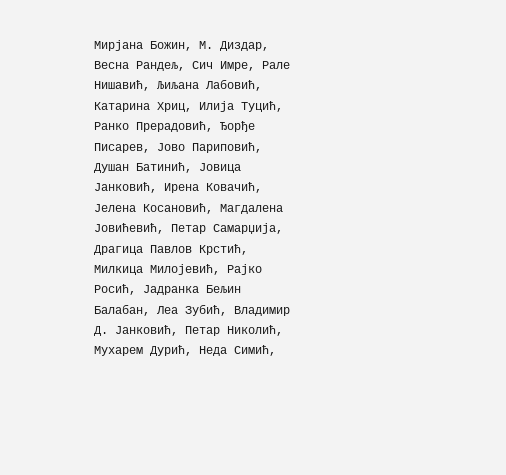Мирјана Божин, М. Диздар, Весна Рандељ, Сич Имре, Рале Нишавић, Љиљана Лабовић, Катарина Хриц, Илија Туцић, Ранко Прерадовић, Ђорђе Писарев, Јово Париповић, Душан Батинић, Јовица Јанковић, Ирена Ковачић, Јелена Косановић, Магдалена Јовићевић, Петар Самарџија, Драгица Павлов Крстић, Милкица Милојевић, Рајко Росић, Јадранка Бељин Балабан, Леа Зубић, Владимир Д. Јанковић, Петар Николић, Мухарем Дурић, Неда Симић,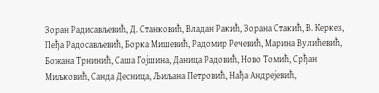Зоран Радисављевић, Д. Станковић, Владан Ракић, Зорана Стакић, В. Керкез, Пеђа Радосављевић, Борка Мишевић, Радомир Речевић, Марина Вулићевић, Божана Трнинић, Саша Гојшина, Даница Радовић, Ново Томић, Срђан Миљковић, Санда Десница, Љиљана Петровић, Нађа Андрејевић,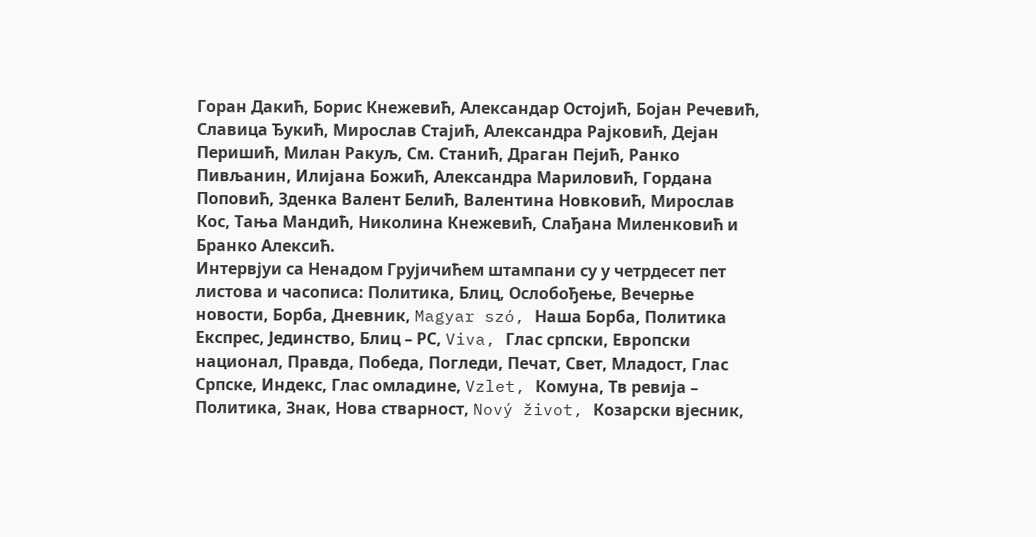Горан Дакић, Борис Кнежевић, Александар Остојић, Бојан Речевић, Славица Ђукић, Мирослав Стајић, Александра Рајковић, Дејан Перишић, Милан Ракуљ, См. Станић, Драган Пејић, Ранко Пивљанин, Илијана Божић, Александра Мариловић, Гордана Поповић, Зденка Валент Белић, Валентина Новковић, Мирослав Кос, Тања Мандић, Николина Кнежевић, Слађана Миленковић и Бранко Алексић.
Интервјуи са Ненадом Грујичићем штампани су у четрдесет пет листова и часописа: Политика, Блиц, Ослобођење, Вечерње новости, Борба, Дневник, Magyar szó, Наша Борба, Политика Експрес, Јединство, Блиц – РС, Viva, Глас српски, Европски национал, Правда, Победа, Погледи, Печат, Свет, Младост, Глас Српске, Индекс, Глас омладине, Vzlet, Комуна, Тв ревија – Политика, Знак, Нова стварност, Nový život, Козарски вјесник,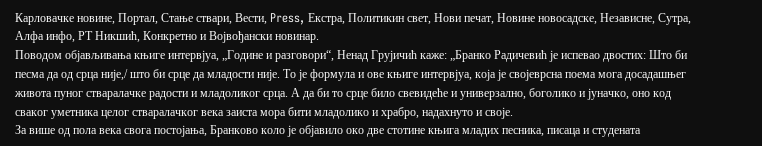Карловачке новине, Портал, Стање ствари, Вести, Press, Екстра, Политикин свет, Нови печат, Новине новосадске, Независне, Сутра, Алфа инфо, РТ Никшић, Конкретно и Војвођански новинар.
Поводом објављивања књиге интервјуа, „Године и разговори“, Ненад Грујичић каже: „Бранко Радичевић је испевао двостих: Што би песма да од срца није,/ што би срце да младости није. То је формула и ове књиге интервјуа, која је својеврсна поема мога досадашњег живота пуног стваралачке радости и младоликог срца. А да би то срце било свевидеће и универзално, боголико и јуначко, оно код сваког уметника целог стваралачког века заиста мора бити младолико и храбро, надахнуто и своје.
За више од пола века свога постојања, Бранково коло је објавило око две стотине књига младих песника, писаца и студената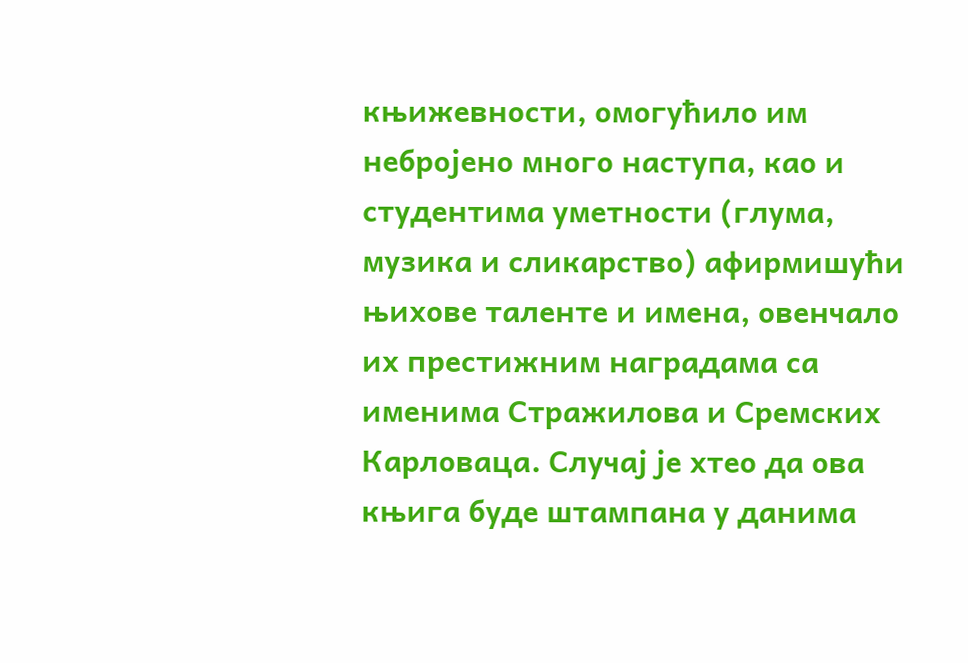књижевности, омогућило им небројено много наступа, као и студентима уметности (глума, музика и сликарство) афирмишући њихове таленте и имена, овенчало их престижним наградама са именима Стражилова и Сремских Карловаца. Случај је хтео да ова књига буде штампана у данима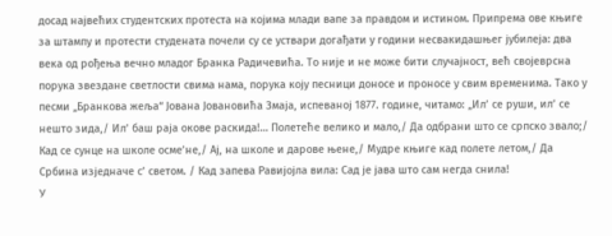досад највећих студентских протеста на којима млади вапе за правдом и истином. Припрема ове књиге за штампу и протести студената почели су се уствари догађати у години несвакидашњег јубилеја: два века од рођења вечно младог Бранка Радичевића. То није и не може бити случајност, већ својеврсна порука звездане светлости свима нама, порука коју песници доносе и проносе у свим временима. Тако у песми „Бранкова жеља“ Јована Јовановића Змаја, испеваној 1877. године, читамо: „Ил’ се руши, ил’ се нешто зида,/ Ил’ баш раја окове раскида!… Полетеће велико и мало,/ Да одбрани што се српско звало;/ Кад се сунце на школе осме’не,/ Ај, на школе и дарове њене,/ Мудре књиге кад полете летом,/ Да Србина изједначе с’ светом. / Кад запева Равијојла вила: Сад је јава што сам негда снила!
У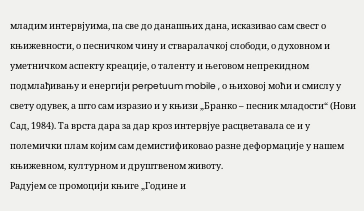младим интервјуима, па све до данашњих дана, исказивао сам свест о књижевности, о песничком чину и стваралачкој слободи, о духовном и уметничком аспекту креације, о таленту и његовом непрекидном подмлађивању и енергији perpetuum mobile , о њиховој моћи и смислу у свету одувек, а што сам изразио и у књизи „Бранко – песник младости“ (Нови Сад, 1984). Та врста дара за дар кроз интервјуе расцветавала се и у полемички плам којим сам демистификовао разне деформације у нашем књижевном, културном и друштвеном животу.
Радујем се промоцији књиге „Године и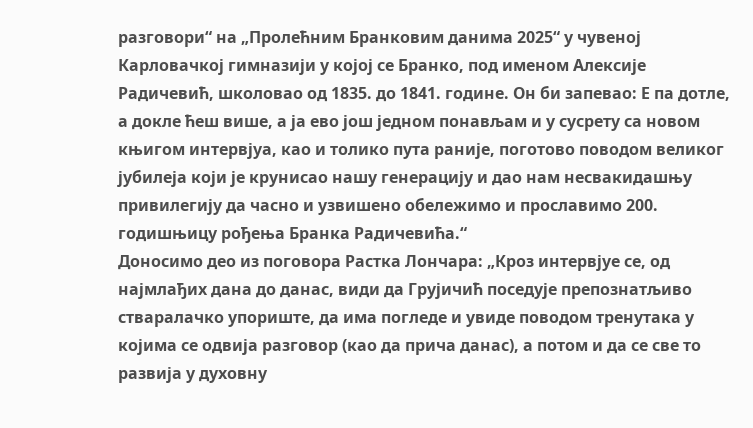разговори“ на „Пролећним Бранковим данима 2025“ у чувеној Карловачкој гимназији у којој се Бранко, под именом Алексије Радичевић, школовао од 1835. до 1841. године. Он би запевао: Е па дотле, а докле ћеш више, а ја ево још једном понављам и у сусрету са новом књигом интервјуа, као и толико пута раније, поготово поводом великог јубилеја који је крунисао нашу генерацију и дао нам несвакидашњу привилегију да часно и узвишено обележимо и прославимо 200. годишњицу рођења Бранка Радичевића.“
Доносимо део из поговора Растка Лончара: „Кроз интервјуе се, од најмлађих дана до данас, види да Грујичић поседује препознатљиво стваралачко упориште, да има погледе и увиде поводом тренутака у којима се одвија разговор (као да прича данас), а потом и да се све то развија у духовну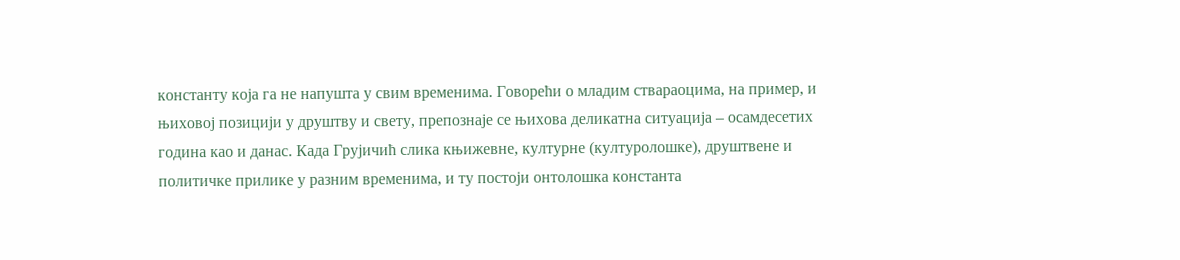константу која га не напушта у свим временима. Говорећи о младим ствараоцима, на пример, и њиховој позицији у друштву и свету, препознаје се њихова деликатна ситуација – осамдесетих година као и данас. Када Грујичић слика књижевне, културне (културолошке), друштвене и политичке прилике у разним временима, и ту постоји онтолошка константа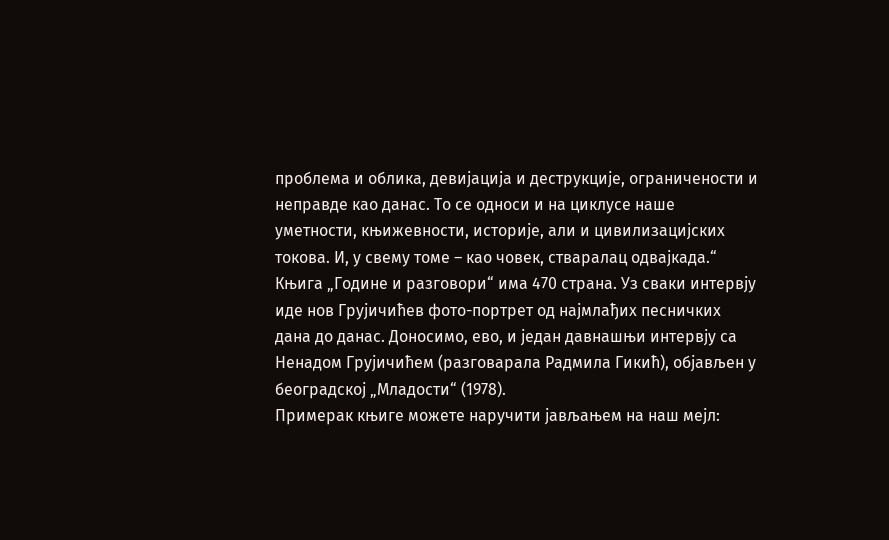проблема и облика, девијација и деструкције, ограничености и неправде као данас. То се односи и на циклусе наше уметности, књижевности, историје, али и цивилизацијских токова. И, у свему томе – као човек, стваралац одвајкада.“
Књига „Године и разговори“ има 470 страна. Уз сваки интервју иде нов Грујичићев фото-портрет од најмлађих песничких дана до данас. Доносимо, ево, и један давнашњи интервју са Ненадом Грујичићем (разговарала Радмила Гикић), објављен у београдској „Младости“ (1978).
Примерак књиге можете наручити јављањем на наш мејл: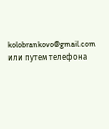kolobrankovo@gmail.com или путем телефона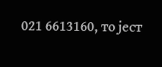021 6613160, то јест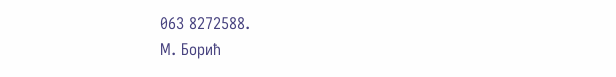063 8272588.
М. Борић